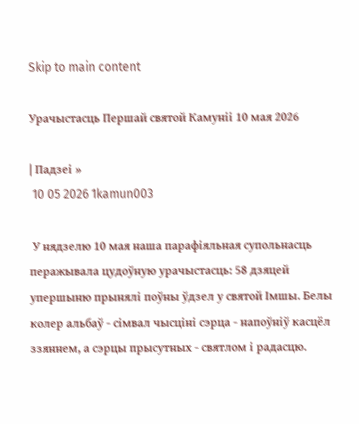Skip to main content

Урачыстасць Першай святой Камуніі 10 мая 2026

| Падзеі »
 10 05 2026 1kamun003

 У нядзелю 10 мая наша парафіяльная супольнасць перажывала цудоўную урачыстасць: 58 дзяцей упершыню прынялі поўны ўдзел у святой Імшы. Белы колер альбаў - сімвал чысціні сэрца - напоўніў касцёл ззяннем, а сэрцы прысутных - святлом і радасцю.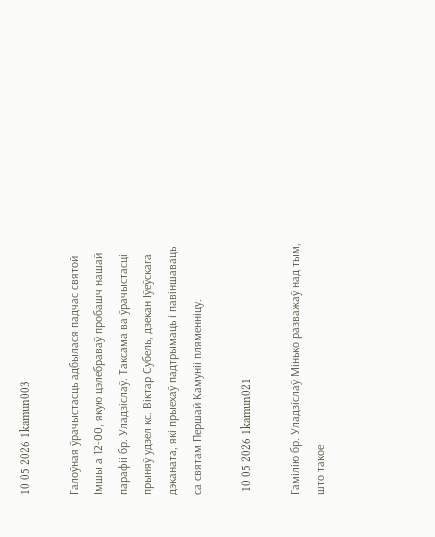10 05 2026 1kamun003

Галоўная ўрачыстасць адбылася падчас святой Імшы а 12-00, якую цэлебраваў пробашч нашай парафіі бр. Уладзіслаў. Таксама ва ўрачыстасці прыняў удзел кс. Віктар Субель, дзекан Іўеўскага дэканата, які прыехаў падтрымаць і павіншаваць са святам Першай Камуніі пляменніцу.

 10 05 2026 1kamun021

Гамілію бр. Уладзіслаў Мінько разважаў над тым, што такое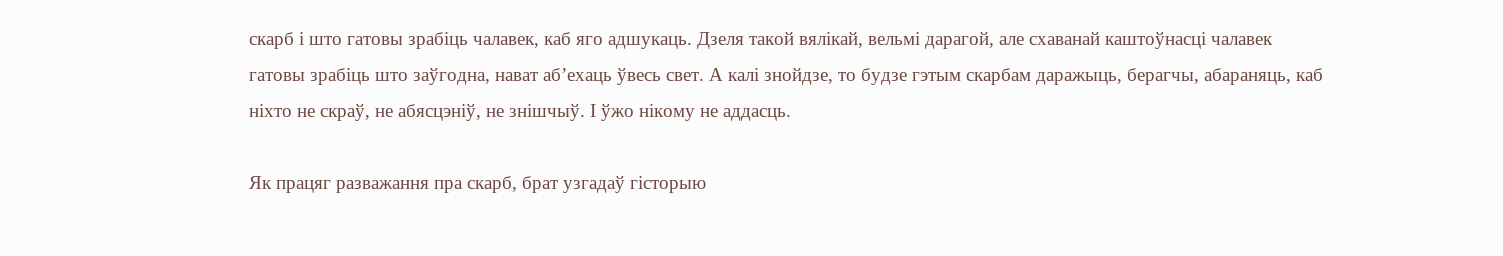скарб і што гатовы зрабіць чалавек, каб яго адшукаць. Дзеля такой вялікай, вельмі дарагой, але схаванай каштоўнасці чалавек гатовы зрабіць што заўгодна, нават аб’ехаць ўвесь свет. А калі знойдзе, то будзе гэтым скарбам даражыць, берагчы, абараняць, каб ніхто не скраў, не абясцэніў, не знішчыў. І ўжо нікому не аддасць.

Як працяг разважання пра скарб, брат узгадаў гісторыю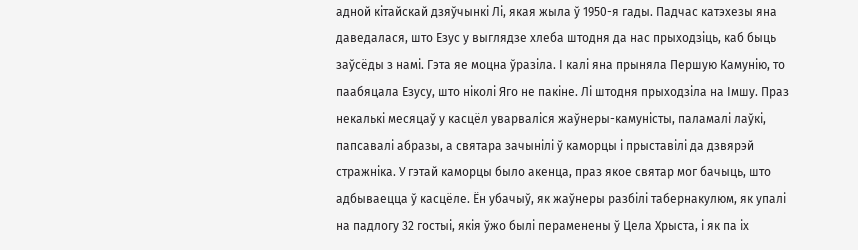адной кітайскай дзяўчынкі Лі, якая жыла ў 1950-я гады. Падчас катэхезы яна даведалася, што Езус у выглядзе хлеба штодня да нас прыходзіць, каб быць заўсёды з намі. Гэта яе моцна ўразіла. І калі яна прыняла Першую Камунію, то паабяцала Езусу, што ніколі Яго не пакіне. Лі штодня прыходзіла на Імшу. Праз некалькі месяцаў у касцёл уварваліся жаўнеры-камуністы, паламалі лаўкі, папсавалі абразы, а святара зачынілі ў каморцы і прыставілі да дзвярэй стражніка. У гэтай каморцы было акенца, праз якое святар мог бачыць, што адбываецца ў касцёле. Ён убачыў, як жаўнеры разбілі табернакулюм, як упалі на падлогу 32 гостыі, якія ўжо былі пераменены ў Цела Хрыста, і як па іх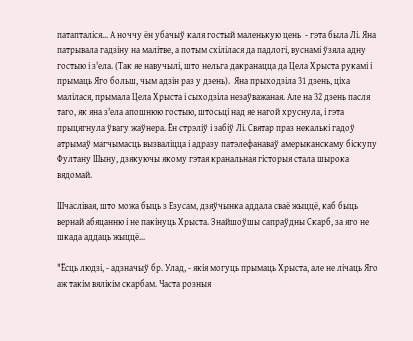патапталіся... А ноччу ён убачыў каля гостый маленькую цень  - гэта была Лі. Яна патрывала гадзіну на малітве, а потым схілілася да падлогі, вуснамі ўзяла адну гостыю і з'ела. (Так яе навучылі, што нельга дакранацца да Цела Хрыста рукамі і прымаць Яго больш, чым адзін раз у дзень).  Яна прыходзіла 31 дзень, ціха малілася, прымала Цела Хрыста і сыходзіла незаўважаная. Але на 32 дзень пасля таго, як яна з'ела апошнюю гостыю, штосьці над яе нагой хруснула, і гэта прыцягнула ўвагу жаўнера. Ён стрэліў і забіў Лі. Святар праз некалькі гадоў атрымаў магчымасць вызваліцца і адразу патэлефанаваў амерыканскаму біскупу Фултану Шыну, дзякуючы якому гэтая кранальная гісторыя стала шырока вядомай.

Шчаслівая, што можа быць з Езусам, дзяўчынка аддала сваё жыццё, каб быць вернай абяцанню і не пакінуць Хрыста. Знайшоўшы сапраўдны Скарб, за яго не шкада аддаць жыццё...

"Ёсць людзі, - адзначыў бр. Улад, - якія могуць прымаць Хрыста, але не лічаць Яго аж такім вялікім скарбам. Часта розныя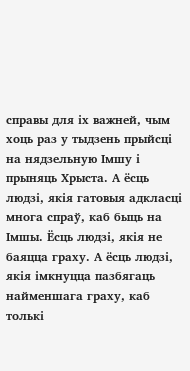справы для іх важней, чым хоць раз у тыдзень прыйсці на нядзельную Імшу і прыняць Хрыста. А ёсць людзі, якія гатовыя адкласці многа спраў, каб быць на Імшы. Ёсць людзі, якія не баяцца граху. А ёсць людзі, якія імкнуцца пазбягаць найменшага граху, каб толькі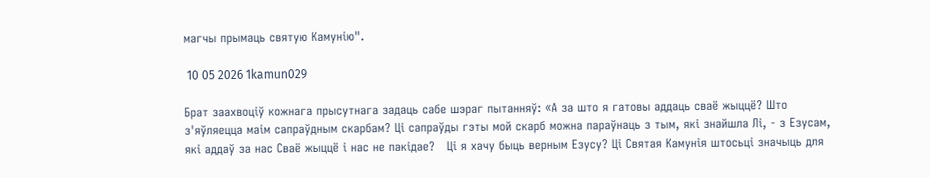магчы прымаць святую Камунію".

 10 05 2026 1kamun029

Брат заахвоціў кожнага прысутнага задаць сабе шэраг пытанняў: «А за што я гатовы аддаць сваё жыццё? Што з'яўляецца маім сапраўдным скарбам? Ці сапраўды гэты мой скарб можна параўнаць з тым, які знайшла Лі, - з Езусам, які аддаў за нас Сваё жыццё і нас не пакідае?   Ці я хачу быць верным Езусу? Ці Святая Камунія штосьці значыць для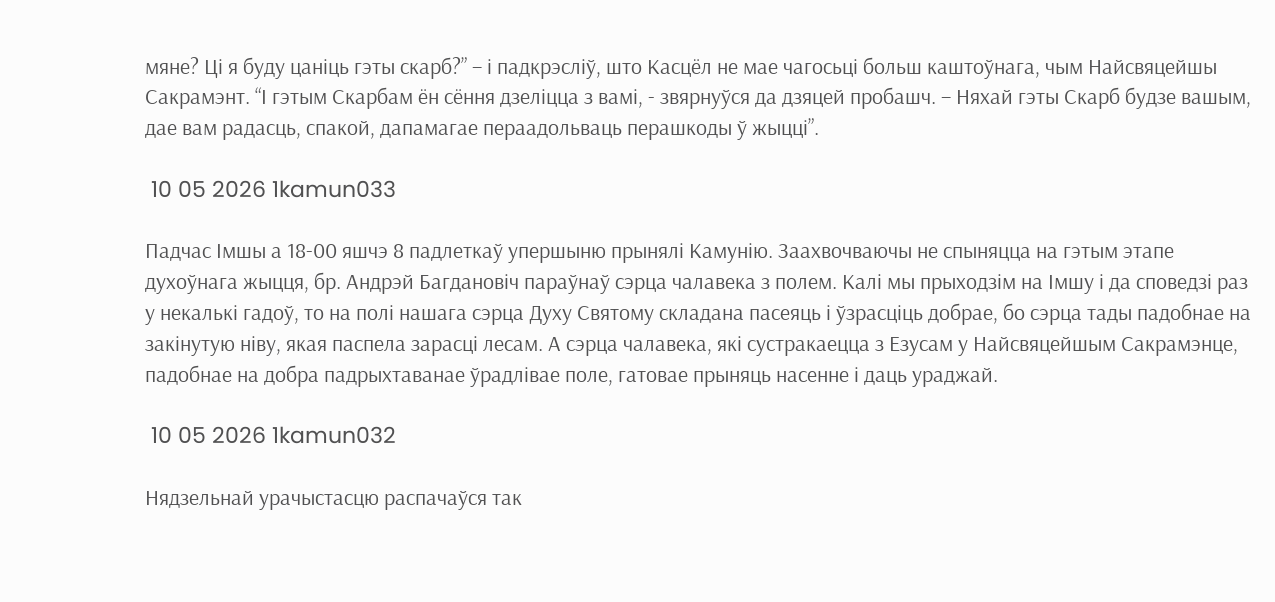мяне? Ці я буду цаніць гэты скарб?” – і падкрэсліў, што Касцёл не мае чагосьці больш каштоўнага, чым Найсвяцейшы Сакрамэнт. “І гэтым Скарбам ён сёння дзеліцца з вамі, - звярнуўся да дзяцей пробашч. – Няхай гэты Скарб будзе вашым, дае вам радасць, спакой, дапамагае пераадольваць перашкоды ў жыцці”.

 10 05 2026 1kamun033

Падчас Імшы а 18-00 яшчэ 8 падлеткаў упершыню прынялі Камунію. Заахвочваючы не спыняцца на гэтым этапе духоўнага жыцця, бр. Андрэй Багдановіч параўнаў сэрца чалавека з полем. Калі мы прыходзім на Імшу і да споведзі раз у некалькі гадоў, то на полі нашага сэрца Духу Святому складана пасеяць і ўзрасціць добрае, бо сэрца тады падобнае на закінутую ніву, якая паспела зарасці лесам. А сэрца чалавека, які сустракаецца з Езусам у Найсвяцейшым Сакрамэнце, падобнае на добра падрыхтаванае ўрадлівае поле, гатовае прыняць насенне і даць ураджай.

 10 05 2026 1kamun032

Нядзельнай урачыстасцю распачаўся так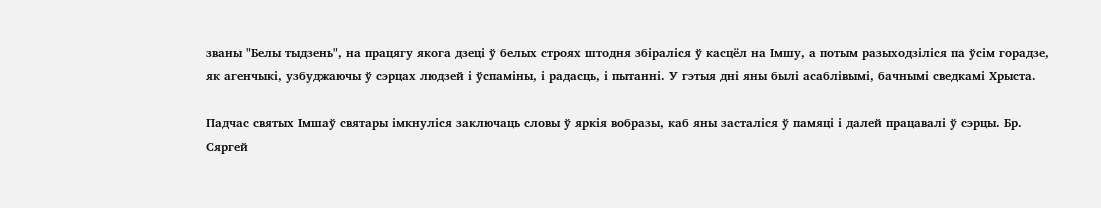званы "Белы тыдзень", на працягу якога дзеці ў белых строях штодня збіраліся ў касцёл на Імшу, а потым разыходзіліся па ўсім горадзе, як агенчыкі, узбуджаючы ў сэрцах людзей і ўспаміны, і радасць, і пытанні. У гэтыя дні яны былі асаблівымі, бачнымі сведкамі Хрыста.

Падчас святых Імшаў святары імкнуліся заключаць словы ў яркія вобразы, каб яны засталіся ў памяці і далей працавалі ў сэрцы. Бр. Сяргей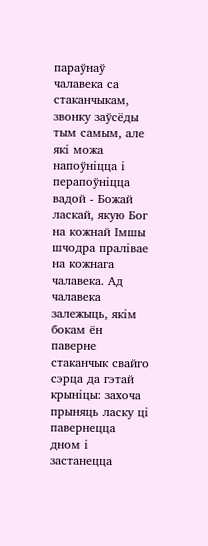параўнаў чалавека са стаканчыкам, звонку заўсёды тым самым, але які можа напоўніцца і перапоўніцца вадой - Божай ласкай, якую Бог на кожнай Імшы шчодра пралівае на кожнага чалавека. Ад чалавека залежыць, якім бокам ён паверне стаканчык свайго сэрца да гэтай крыніцы: захоча прыняць ласку ці павернецца дном і застанецца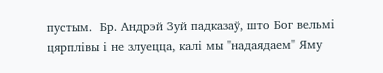пустым.  Бр. Андрэй Зуй падказаў, што Бог вельмі цярплівы і не злуецца, калі мы "надаядаем" Яму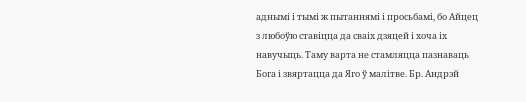аднымі і тымі ж пытаннямі і просьбамі, бо Айцец з любоўю ставіцца да сваіх дзяцей і хоча іх навучыць. Таму варта не стамляцца пазнаваць Бога і звяртацца да Яго ў малітве. Бр. Андрэй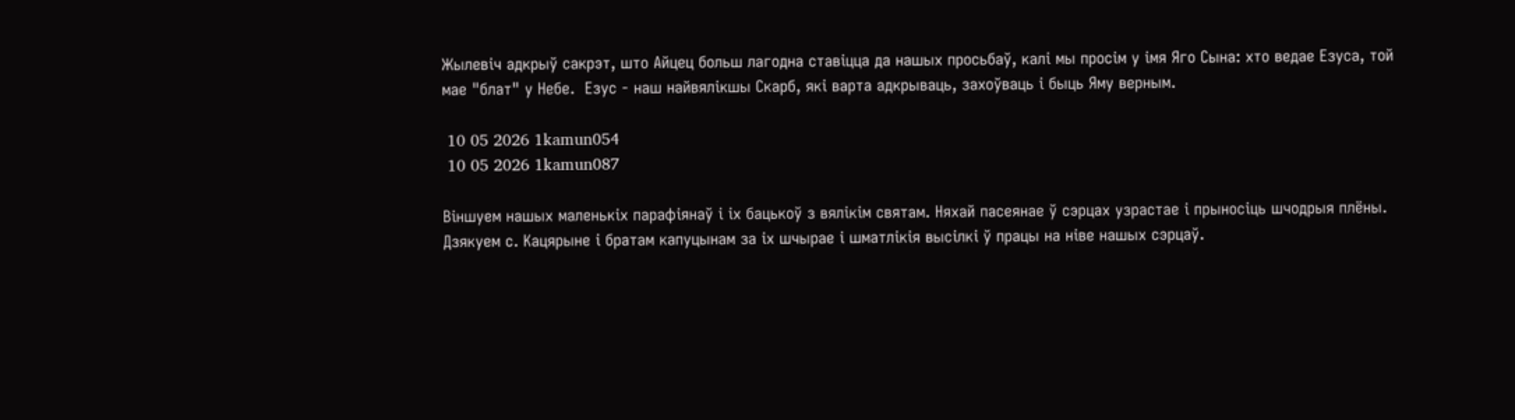Жылевіч адкрыў сакрэт, што Айцец больш лагодна ставіцца да нашых просьбаў, калі мы просім у імя Яго Сына: хто ведае Езуса, той мае "блат" у Небе.  Езус - наш найвялікшы Скарб, які варта адкрываць, захоўваць і быць Яму верным.

 10 05 2026 1kamun054
 10 05 2026 1kamun087

Віншуем нашых маленькіх парафіянаў і іх бацькоў з вялікім святам. Няхай пасеянае ў сэрцах узрастае і прыносіць шчодрыя плёны. Дзякуем с. Кацярыне і братам капуцынам за іх шчырае і шматлікія высілкі ў працы на ніве нашых сэрцаў.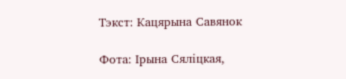Тэкст: Кацярына Савянок

Фота: Ірына Сяліцкая,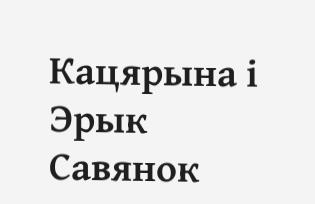Кацярына і Эрык Савянок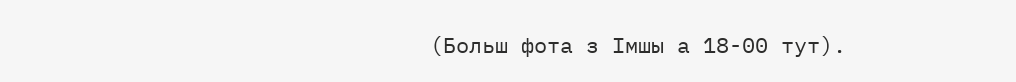(Больш фота з Імшы а 18-00 тут).